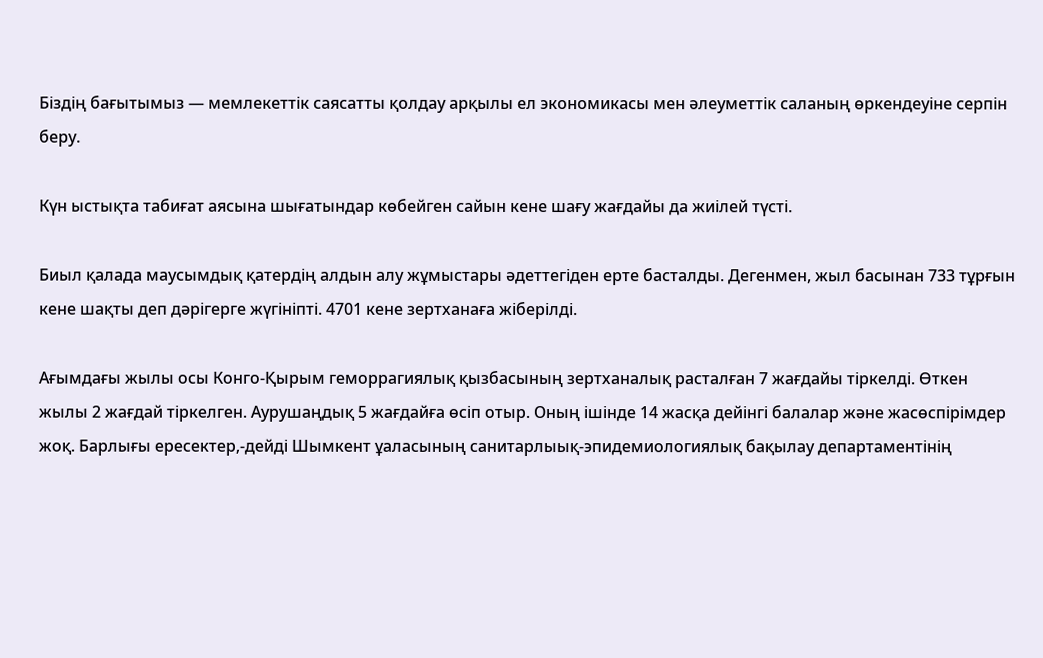Біздің бағытымыз — мемлекеттік саясатты қолдау арқылы ел экономикасы мен әлеуметтік саланың өркендеуіне серпін беру.

Күн ыстықта табиғат аясына шығатындар көбейген сайын кене шағу жағдайы да жиілей түсті.

Биыл қалада маусымдық қатердің алдын алу жұмыстары әдеттегіден ерте басталды. Дегенмен, жыл басынан 733 тұрғын кене шақты деп дәрігерге жүгініпті. 4701 кене зертханаға жіберілді.

Ағымдағы жылы осы Конго-Қырым геморрагиялық қызбасының зертханалық расталған 7 жағдайы тіркелді. Өткен жылы 2 жағдай тіркелген. Аурушаңдық 5 жағдайға өсіп отыр. Оның ішінде 14 жасқа дейінгі балалар және жасөспірімдер жоқ. Барлығы ересектер,-дейді Шымкент ұаласының санитарлыық-эпидемиологиялық бақылау департаментінің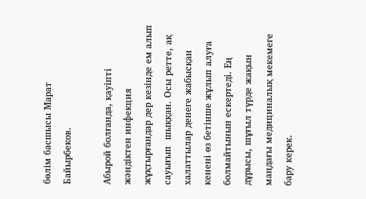бөлім басшысы Марат Байырбеков.

Абырой болғанда, қауіпті жәндіктен инфекция жұқтырғандар дер кезінде ем алып сауығып  шыққан. Осы ретте, ақ халаттылар денеге жабысқан кенені өз бетінше жұлып алуға болмайтынын ескертеді. Ең дұрысы, шұғыл түрде жақын маңдағы медициналық мекемеге бару керек.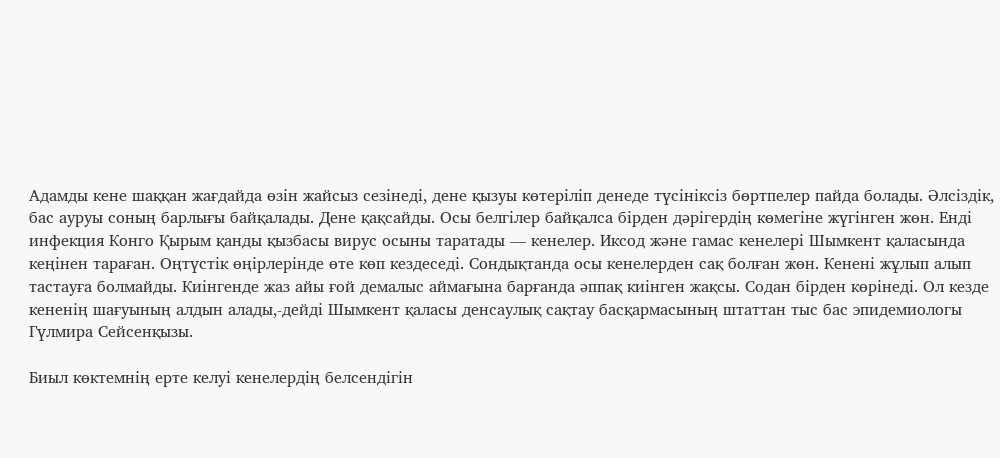Адамды кене шаққан жағдайда өзін жайсыз сезінеді, дене қызуы көтеріліп денеде түсініксіз бөртпелер пайда болады. Әлсіздік, бас ауруы соның барлығы байқалады. Дене қақсайды. Осы белгілер байқалса бірден дәрігердің көмегіне жүгінген жөн. Енді инфекция Конго Қырым қанды қызбасы вирус осыны таратады — кенелер. Иксод және гамас кенелері Шымкент қаласында кеңінен тараған. Оңтүстік өңірлерінде өте көп кездеседі. Сондықтанда осы кенелерден сақ болған жөн. Кенені жұлып алып тастауға болмайды. Киінгенде жаз айы ғой демалыс аймағына барғанда әппақ киінген жақсы. Содан бірден көрінеді. Ол кезде кененің шағуының алдын алады,-дейді Шымкент қаласы денсаулық сақтау басқармасының штаттан тыс бас эпидемиологы Гүлмира Сейсенқызы.

Биыл көктемнің ерте келуі кенелердің белсендігін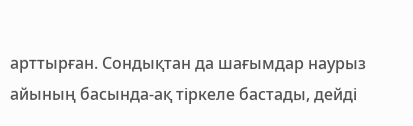арттырған. Сондықтан да шағымдар наурыз айының басында-ақ тіркеле бастады, дейді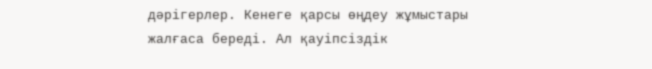дәрігерлер. Кенеге қарсы өңдеу жұмыстары жалғаса береді. Ал қауіпсіздік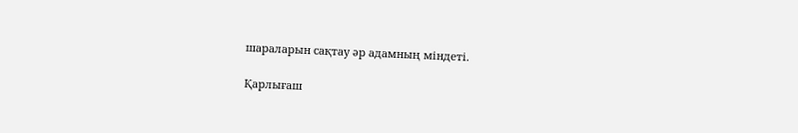шараларын сақтау әр адамның міндеті.

Қарлығаш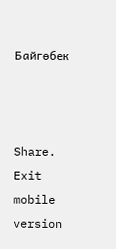Байгөбек



Share.
Exit mobile version